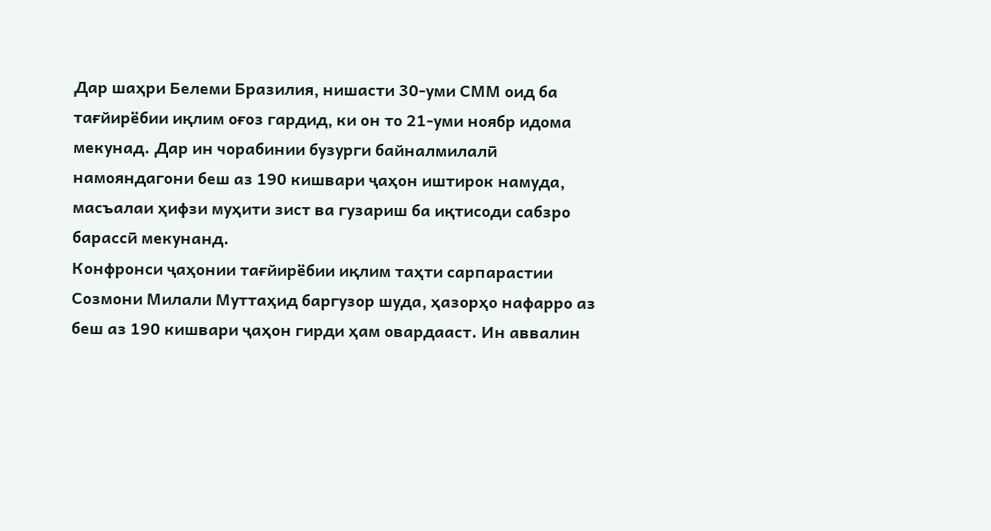Дар шаҳри Белеми Бразилия, нишасти 30-уми СММ оид ба тағйирёбии иқлим оғоз гардид, ки он то 21-уми ноябр идома мекунад. Дар ин чорабинии бузурги байналмилалӣ намояндагони беш аз 190 кишвари ҷаҳон иштирок намуда, масъалаи ҳифзи муҳити зист ва гузариш ба иқтисоди сабзро барассӣ мекунанд.
Конфронси ҷаҳонии тағйирёбии иқлим таҳти сарпарастии Созмони Милали Муттаҳид баргузор шуда, ҳазорҳо нафарро аз беш аз 190 кишвари ҷаҳон гирди ҳам овардааст. Ин аввалин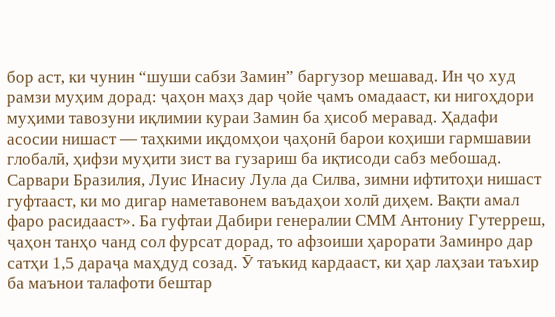бор аст, ки чунин “шуши сабзи Замин” баргузор мешавад. Ин ҷо худ рамзи муҳим дорад: ҷаҳон маҳз дар ҷойе ҷамъ омадааст, ки нигоҳдори муҳими тавозуни иқлимии кураи Замин ба ҳисоб меравад. Ҳадафи асосии нишаст — таҳкими иқдомҳои ҷаҳонӣ барои коҳиши гармшавии глобалӣ, ҳифзи муҳити зист ва гузариш ба иқтисоди сабз мебошад.
Сарвари Бразилия, Луис Инасиу Лула да Силва, зимни ифтитоҳи нишаст гуфтааст, ки мо дигар наметавонем ваъдаҳои холӣ диҳем. Вақти амал фаро расидааст». Ба гуфтаи Дабири генералии СММ Антониу Гутерреш, ҷаҳон танҳо чанд сол фурсат дорад, то афзоиши ҳарорати Заминро дар сатҳи 1,5 дараҷа маҳдуд созад. Ӯ таъкид кардааст, ки ҳар лаҳзаи таъхир ба маънои талафоти бештар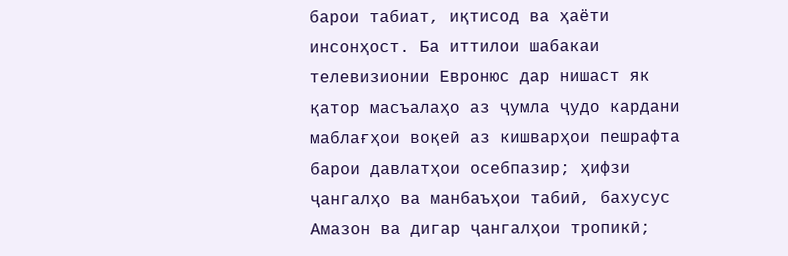барои табиат, иқтисод ва ҳаёти инсонҳост. Ба иттилои шабакаи телевизионии Евронюс дар нишаст як қатор масъалаҳо аз ҷумла ҷудо кардани маблағҳои воқеӣ аз кишварҳои пешрафта барои давлатҳои осебпазир; ҳифзи ҷангалҳо ва манбаъҳои табиӣ, бахусус Амазон ва дигар ҷангалҳои тропикӣ;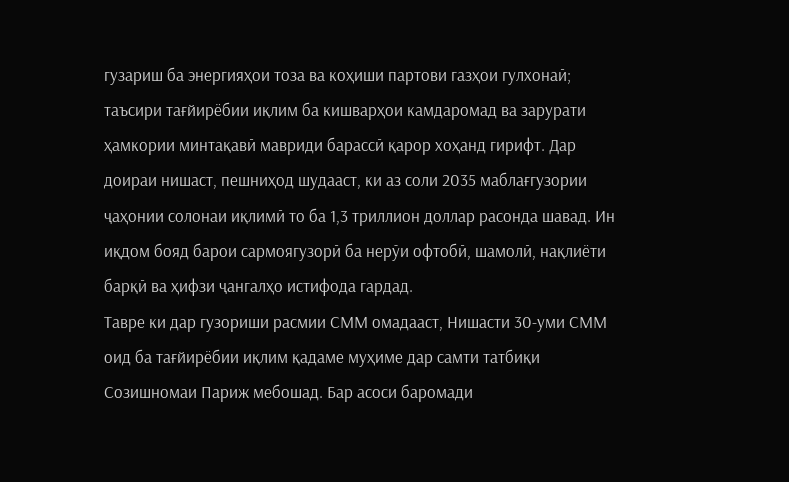гузариш ба энергияҳои тоза ва коҳиши партови газҳои гулхонаӣ; таъсири тағйирёбии иқлим ба кишварҳои камдаромад ва зарурати ҳамкории минтақавӣ мавриди барассӣ қарор хоҳанд гирифт. Дар доираи нишаст, пешниҳод шудааст, ки аз соли 2035 маблағгузории ҷаҳонии солонаи иқлимӣ то ба 1,3 триллион доллар расонда шавад. Ин иқдом бояд барои сармоягузорӣ ба нерӯи офтобӣ, шамолӣ, нақлиёти барқӣ ва ҳифзи ҷангалҳо истифода гардад.
Тавре ки дар гузориши расмии СММ омадааст, Нишасти 30-уми СММ оид ба тағйирёбии иқлим қадаме муҳиме дар самти татбиқи Созишномаи Париж мебошад. Бар асоси баромади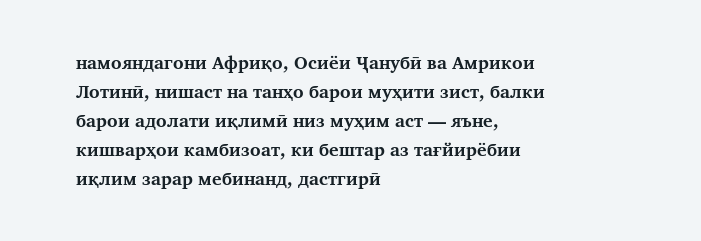намояндагони Африқо, Осиёи Ҷанубӣ ва Амрикои Лотинӣ, нишаст на танҳо барои муҳити зист, балки барои адолати иқлимӣ низ муҳим аст — яъне, кишварҳои камбизоат, ки бештар аз тағйирёбии иқлим зарар мебинанд, дастгирӣ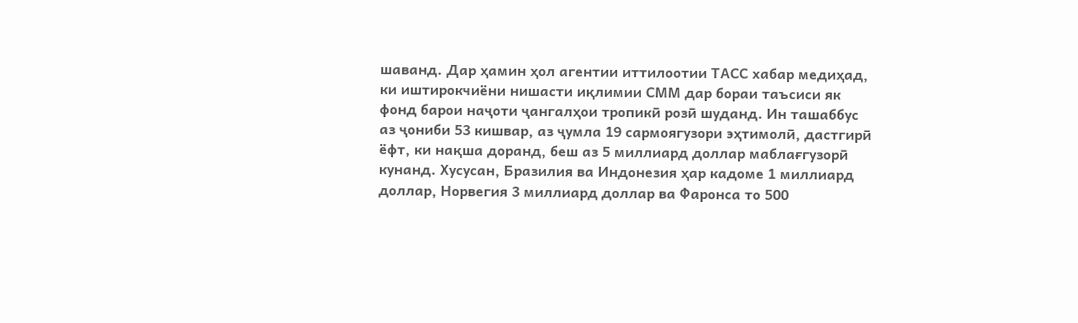шаванд. Дар ҳамин ҳол агентии иттилоотии ТАСС хабар медиҳад, ки иштирокчиёни нишасти иқлимии СММ дар бораи таъсиси як фонд барои наҷоти ҷангалҳои тропикӣ розӣ шуданд. Ин ташаббус аз ҷониби 53 кишвар, аз ҷумла 19 сармоягузори эҳтимолӣ, дастгирӣ ёфт, ки нақша доранд, беш аз 5 миллиард доллар маблағгузорӣ кунанд. Хусусан, Бразилия ва Индонезия ҳар кадоме 1 миллиард доллар, Норвегия 3 миллиард доллар ва Фаронса то 500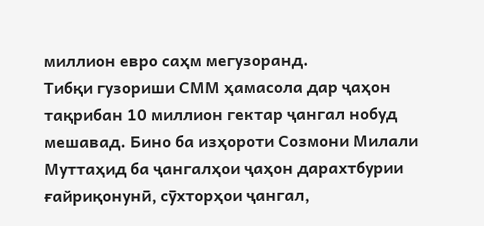миллион евро саҳм мегузоранд.
Тибқи гузориши СММ ҳамасола дар ҷаҳон тақрибан 10 миллион гектар ҷангал нобуд мешавад. Бино ба изҳороти Созмони Милали Муттаҳид ба ҷангалҳои ҷаҳон дарахтбурии ғайриқонунӣ, сӯхторҳои ҷангал,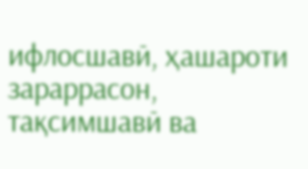ифлосшавӣ, ҳашароти зараррасон, тақсимшавӣ ва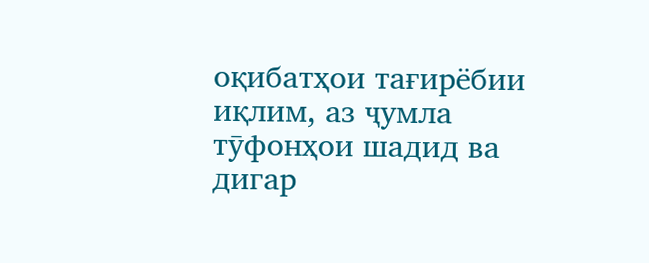оқибатҳои тағирёбии иқлим, аз ҷумла тӯфонҳои шадид ва дигар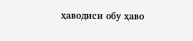ҳаводиси обу ҳаво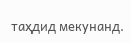таҳдид мекунанд.